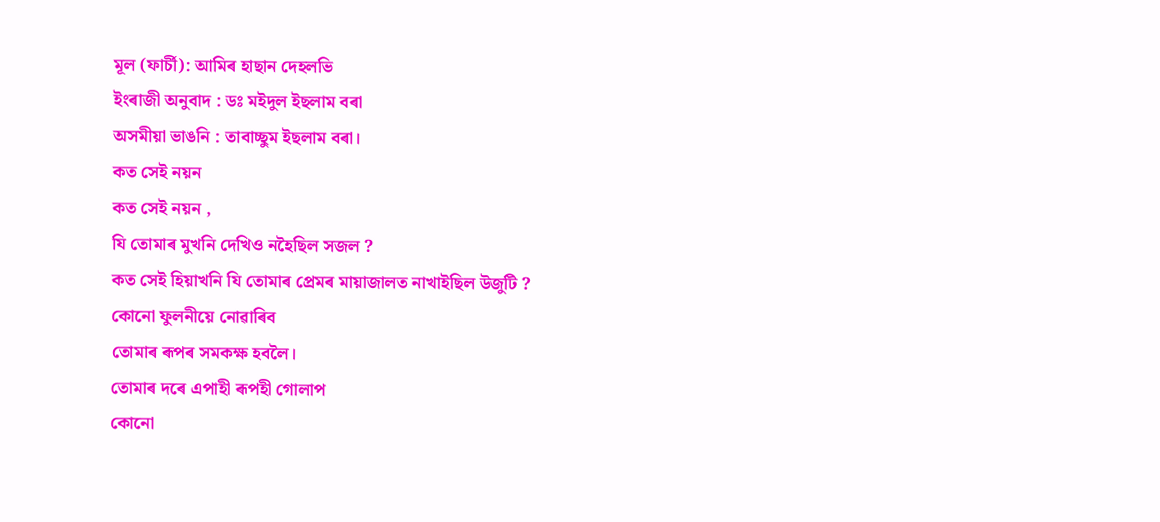মূল (ফাৰ্চী): আমিৰ হাছান দেহলভি
ইংৰাজী অনুবাদ : ডঃ মইদুল ইছলাম বৰা
অসমীয়া ভাঙনি : তাবাচ্ছুম ইছলাম বৰা।
কত সেই নয়ন
কত সেই নয়ন ,
যি তোমাৰ মুখনি দেখিও নহৈছিল সজল ?
কত সেই হিয়াখনি যি তোমাৰ প্ৰেমৰ মায়াজালত নাখাইছিল উজুটি ?
কোনো ফুলনীয়ে নোৱাৰিব
তোমাৰ ৰূপৰ সমকক্ষ হবলৈ।
তোমাৰ দৰে এপাহী ৰূপহী গোলাপ
কোনো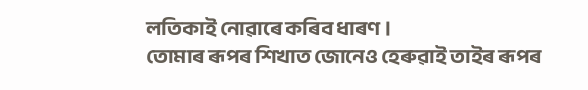লতিকাই নোৱাৰে কৰিব ধাৰণ ।
তোমাৰ ৰূপৰ শিখাত জোনেও হেৰুৱাই তাইৰ ৰূপৰ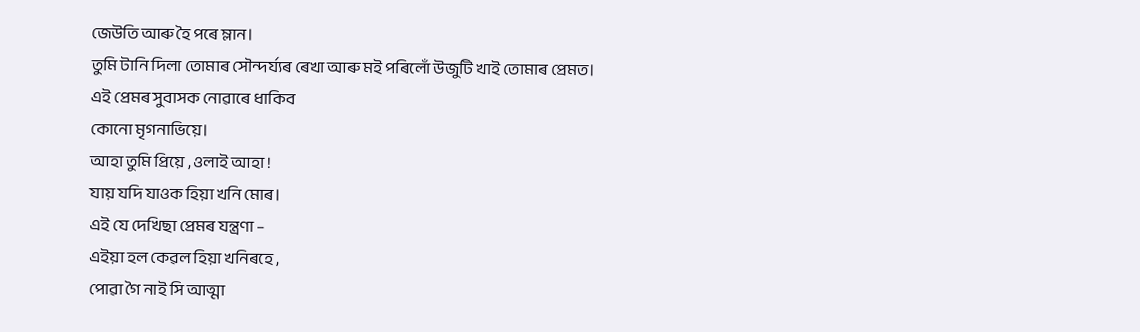জেউতি আৰু হৈ পৰে ম্লান।
তুমি টানি দিলা তোমাৰ সৌন্দৰ্য্যৰ ৰেখা আৰু মই পৰিলোঁ উজুটি খাই তোমাৰ প্ৰেমত।
এই প্ৰেমৰ সুবাসক নোৱাৰে ধাকিব
কোনো মৃগনাভিয়ে।
আহা তুমি প্ৰিয়ে , ওলাই আহা !
যায় যদি যাওক হিয়া খনি মোৰ।
এই যে দেখিছা প্ৰেমৰ যন্ত্ৰণা –
এইয়া হল কেৱল হিয়া খনিৰহে ,
পোৱা গৈ নাই সি আত্মা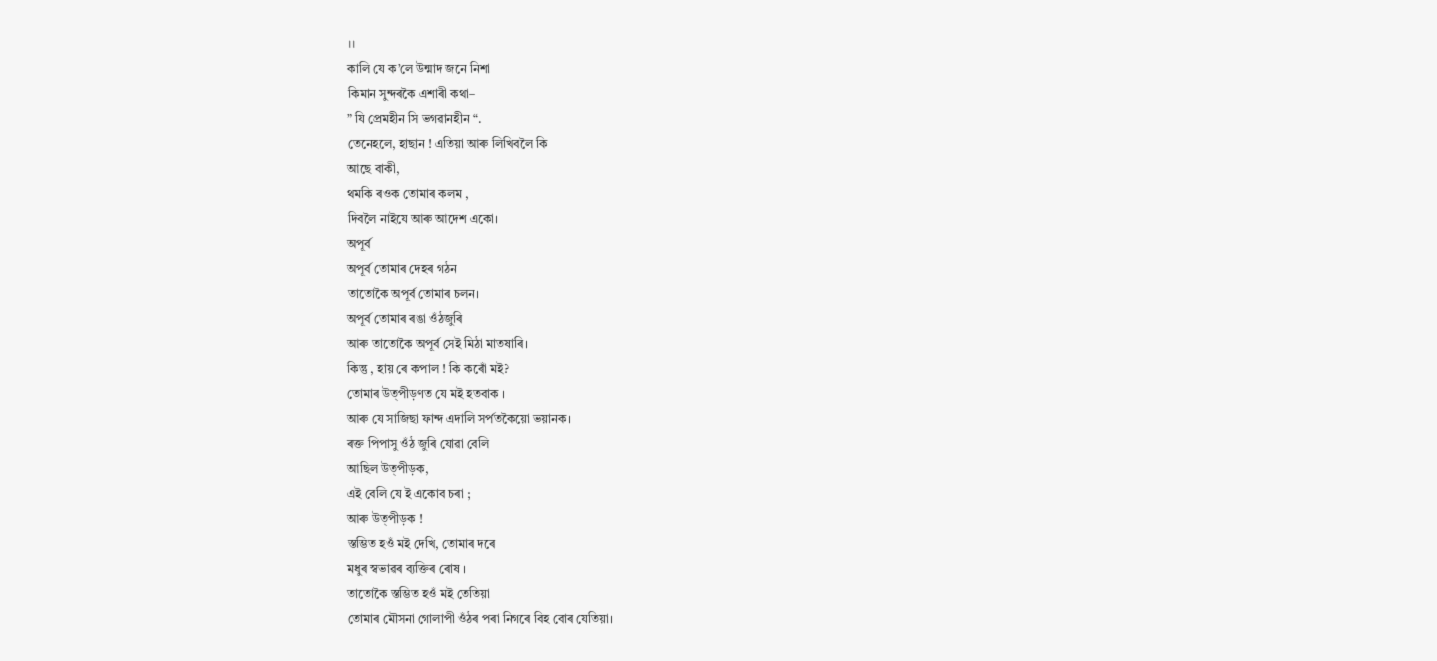।।
কালি যে ক’লে উন্মাদ জনে নিশা
কিমান সুন্দৰকৈ এশাৰী কথা–
” যি প্ৰেমহীন সি ভগৱানহীন “.
তেনেহলে, হাছান ! এতিয়া আৰু লিখিবলৈ কি
আছে বাকী,
থমকি ৰওক তোমাৰ কলম ,
দিবলৈ নাইযে আৰু আদেশ একো।
অপূৰ্ব
অপূৰ্ব তোমাৰ দেহৰ গঠন
তাতোকৈ অপূৰ্ব তোমাৰ চলন।
অপূৰ্ব তোমাৰ ৰঙা ওঁঠজুৰি
আৰু তাতোকৈ অপূৰ্ব সেই মিঠা মাতষাৰি।
কিন্তু , হায় ৰে কপাল ! কি কৰোঁ মই?
তোমাৰ উত্পীড়ণত যে মই হতবাক ।
আৰু যে সাজিছা ফান্দ এদালি সর্পতকৈয়ো ভয়ানক।
ৰক্ত পিপাসু ওঁঠ জুৰি যোৱা বেলি
আছিল উত্পীড়ক,
এই বেলি যে ই একোব চৰা ;
আৰু উত্পীড়ক !
স্তম্ভিত হওঁ মই দেখি, তোমাৰ দৰে
মধুৰ স্বভাৱৰ ব্যক্তিৰ ৰোষ ।
তাতোকৈ স্তম্ভিত হওঁ মই তেতিয়া
তোমাৰ মৌসনা গোলাপী ওঁঠৰ পৰা নিগৰে বিহ বোৰ যেতিয়া।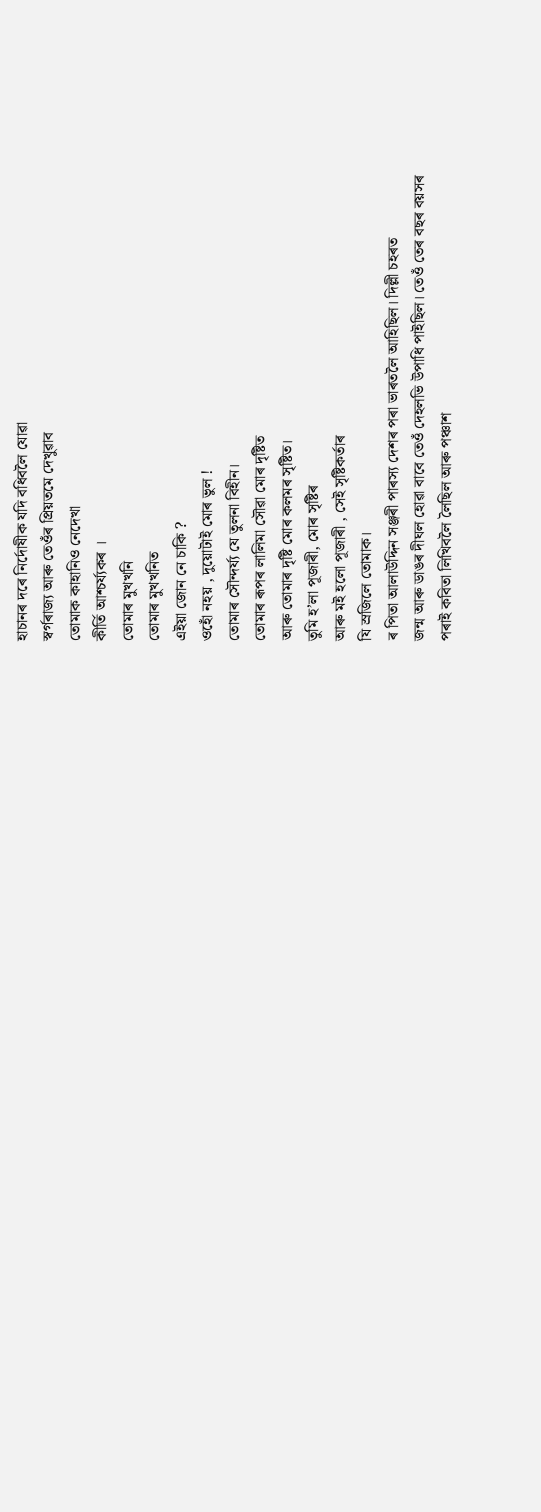হাচানৰ দৰে নিৰ্দোষীক যদি বধিবলৈ যোৱা
স্বৰ্গৰাজ্য আৰু তেওঁৰ প্ৰিয়তমে দেখুৱাব
তোমাক কাহানিও নেদেখা
কীৰ্তি আশ্চৰ্য্যকৰ ।
তোমাৰ মুখখনি
তোমাৰ মুখখনিত
এইয়া জোন নে চাকি ?
ওহোঁ নহয় , দুয়োটাই মোৰ ভুল !
তোমাৰ সৌন্দৰ্য্য যে তুলনা বিহীন।
তোমাৰ ৰূপৰ লালিমা সৌৱা মোৰ দৃষ্টিত
আৰু তোমাৰ দৃষ্টি মোৰ কলমৰ সৃষ্টিত।
তুমি হ’লা পূজাৰী, মোৰ সৃষ্টিৰ
আৰু মই হলো পূজাৰী , সেই সৃষ্টিকৰ্তাৰ
যি স্ৰজিলে তোমাক।
ৰ পিতা আলাউদ্দিন সঞ্জৰী পাৰস্য দেশৰ পৰা ভাৰতলৈ আহিছিল। দিল্লী চহৰত
জন্ম আৰু ডাঙৰ দীঘল হোৱা বাবে তেওঁ দেহলভি উপাধি পাইছিল। তেওঁ তেৰ বছৰ বয়সৰ
পৰাই কবিতা লিখিবলৈ লৈছিল আৰু পঞ্চাশ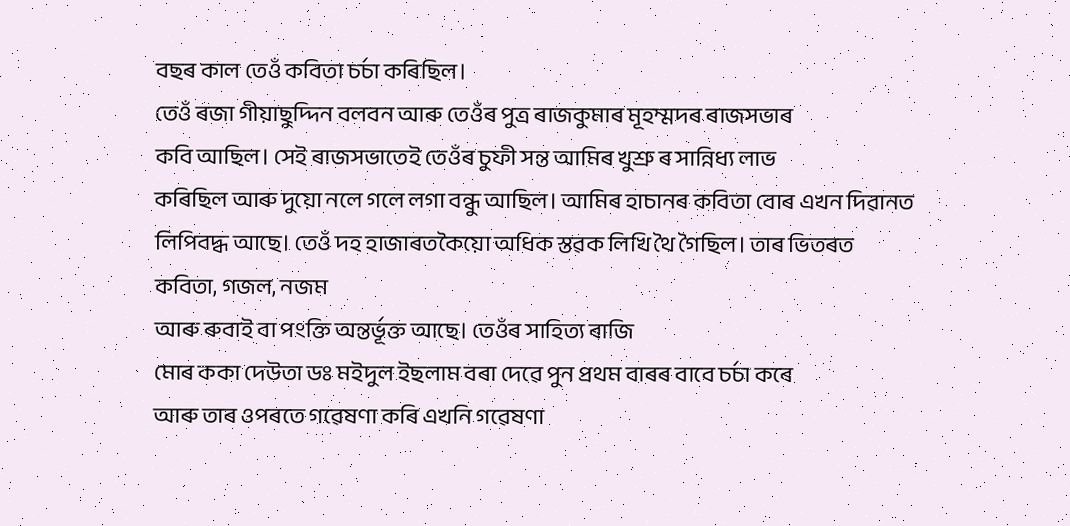বছৰ কাল তেওঁ কবিতা চৰ্চা কৰিছিল।
তেওঁ ৰজা গীয়াছুদ্দিন বলবন আৰু তেওঁৰ পুত্ৰ ৰাজকুমাৰ মূহম্মদৰ ৰাজসভাৰ
কবি আছিল। সেই ৰাজসভাতেই তেওঁৰ চুফী সন্ত আমিৰ খুশ্ৰু ৰ সান্নিধ্য লাভ
কৰিছিল আৰু দুয়ো নলে গলে লগা বন্ধু আছিল। আমিৰ হাচানৰ কবিতা বোৰ এখন দিৱানত
লিপিবদ্ধ আছে। তেওঁ দহ হাজাৰতকৈয়ো অধিক স্তৱক লিখি থৈ গৈছিল। তাৰ ভিতৰত
কবিতা, গজল, নজম
আৰু ৰুবাই বা পংক্তি অন্তৰ্ভূক্ত আছে। তেওঁৰ সাহিত্য ৰাজি
মোৰ ককা দেউতা ডঃ মইদুল ইছলাম বৰা দেৱে পুন প্ৰথম বাৰৰ বাবে চৰ্চা কৰে
আৰু তাৰ ওপৰতে গৱেষণা কৰি এখনি গৱেষণা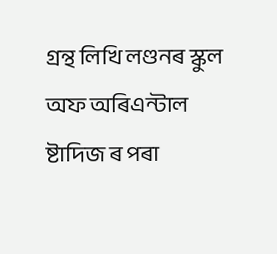গ্ৰন্থ লিখি লণ্ডনৰ স্কুল অফ অৰিএন্টাল
ষ্টাদিজ ৰ পৰা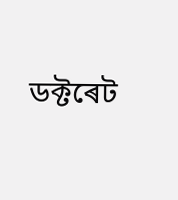ডক্টৰেট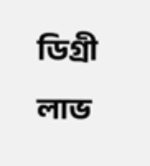ডিগ্ৰী লাভ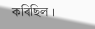কৰিছিল ।